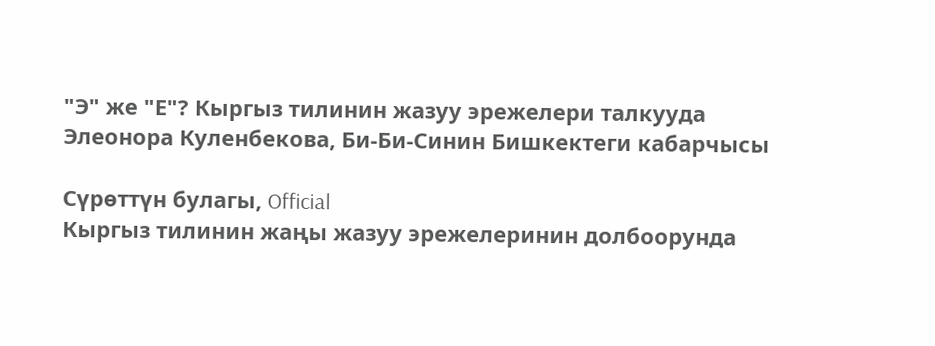"Э" же "Е"? Кыргыз тилинин жазуу эрежелери талкууда
Элеонора Куленбекова, Би-Би-Синин Бишкектеги кабарчысы

Сүрөттүн булагы, Official
Кыргыз тилинин жаңы жазуу эрежелеринин долбоорунда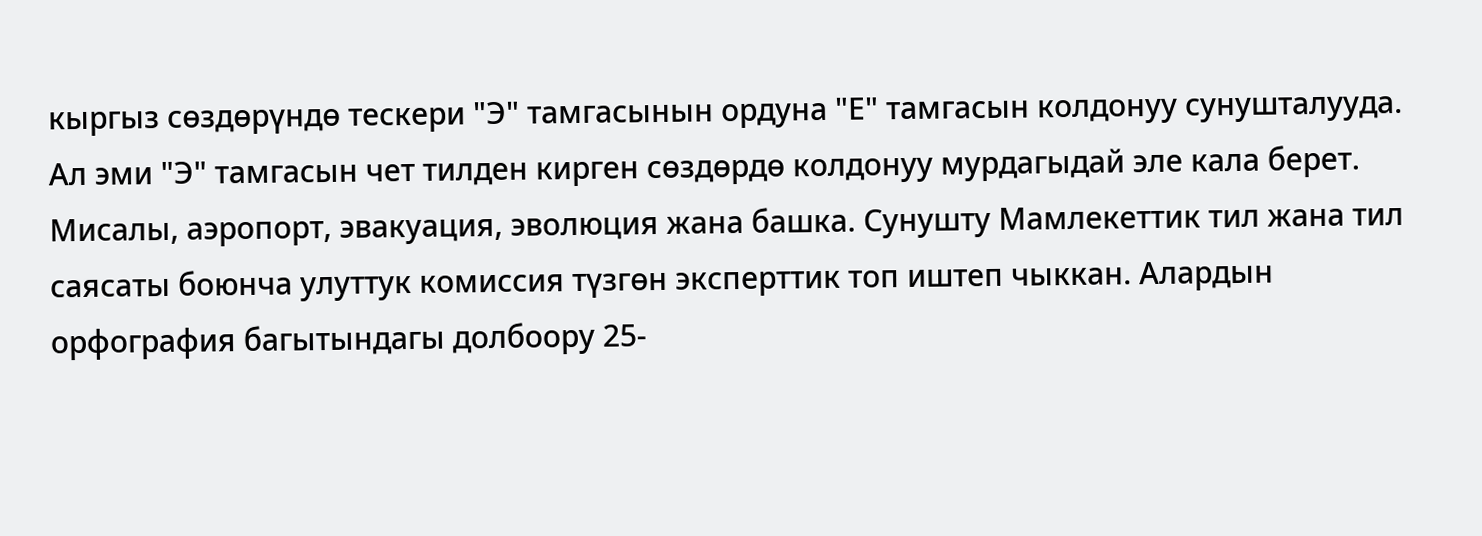кыргыз сөздөрүндө тескери "Э" тамгасынын ордуна "Е" тамгасын колдонуу сунушталууда. Ал эми "Э" тамгасын чет тилден кирген сөздөрдө колдонуу мурдагыдай эле кала берет. Мисалы, аэропорт, эвакуация, эволюция жана башка. Сунушту Мамлекеттик тил жана тил саясаты боюнча улуттук комиссия түзгөн эксперттик топ иштеп чыккан. Алардын орфография багытындагы долбоору 25-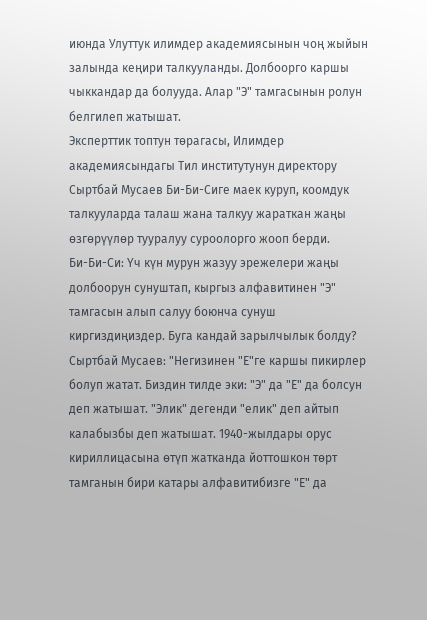июнда Улуттук илимдер академиясынын чоң жыйын залында кеңири талкууланды. Долбоорго каршы чыккандар да болууда. Алар "Э" тамгасынын ролун белгилеп жатышат.
Эксперттик топтун төрагасы, Илимдер академиясындагы Тил институтунун директору Сыртбай Мусаев Би-Би-Сиге маек куруп, коомдук талкууларда талаш жана талкуу жараткан жаңы өзгөрүүлөр тууралуу суроолорго жооп берди.
Би-Би-Си: Үч күн мурун жазуу эрежелери жаңы долбоорун сунуштап, кыргыз алфавитинен "Э" тамгасын алып салуу боюнча сунуш киргиздиңиздер. Буга кандай зарылчылык болду?
Сыртбай Мусаев: "Негизинен "Е"ге каршы пикирлер болуп жатат. Биздин тилде эки: "Э" да "Е" да болсун деп жатышат. "Элик" дегенди "елик" деп айтып калабызбы деп жатышат. 1940-жылдары орус кириллицасына өтүп жатканда йоттошкон төрт тамганын бири катары алфавитибизге "Е" да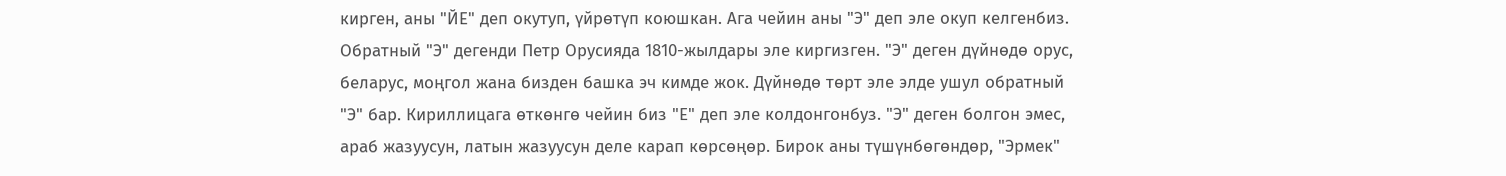кирген, аны "ЙЕ" деп окутуп, үйрөтүп коюшкан. Ага чейин аны "Э" деп эле окуп келгенбиз. Обратный "Э" дегенди Петр Орусияда 1810-жылдары эле киргизген. "Э" деген дүйнөдө орус, беларус, моңгол жана бизден башка эч кимде жок. Дүйнөдө төрт эле элде ушул обратный "Э" бар. Кириллицага өткөнгө чейин биз "Е" деп эле колдонгонбуз. "Э" деген болгон эмес, араб жазуусун, латын жазуусун деле карап көрсөңөр. Бирок аны түшүнбөгөндөр, "Эрмек"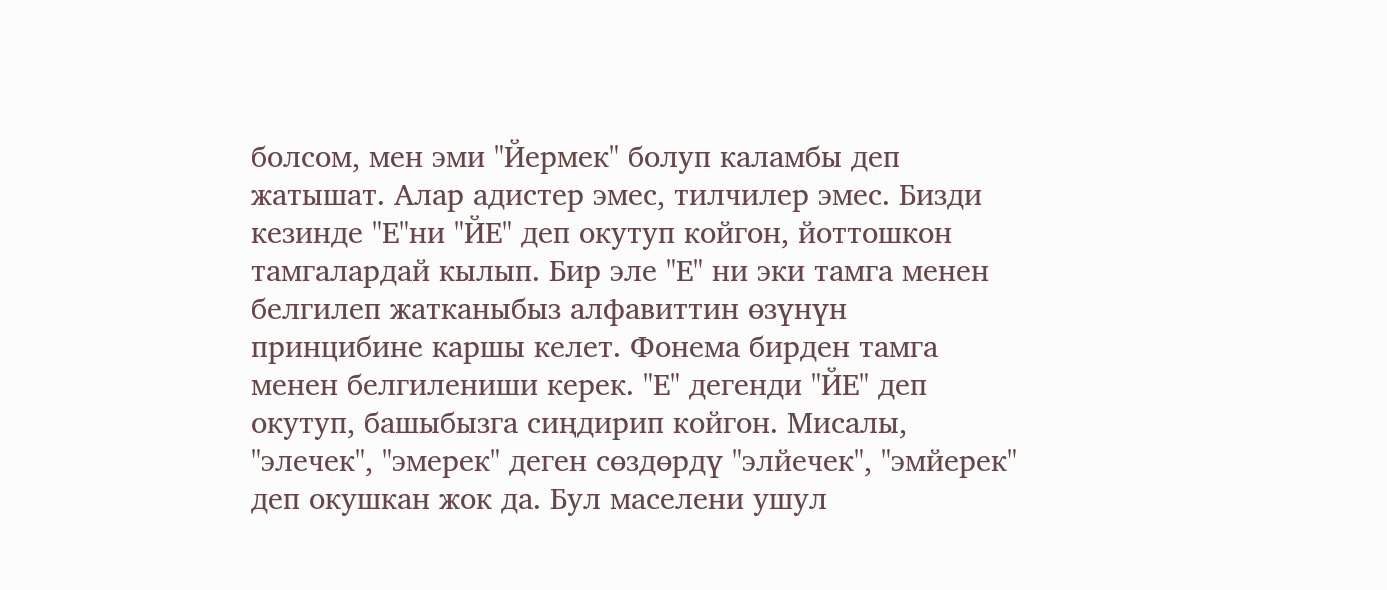болсом, мен эми "Йермек" болуп каламбы деп жатышат. Алар адистер эмес, тилчилер эмес. Бизди кезинде "Е"ни "ЙЕ" деп окутуп койгон, йоттошкон тамгалардай кылып. Бир эле "Е" ни эки тамга менен белгилеп жатканыбыз алфавиттин өзүнүн принцибине каршы келет. Фонема бирден тамга менен белгилениши керек. "Е" дегенди "ЙЕ" деп окутуп, башыбызга сиңдирип койгон. Мисалы, "элечек", "эмерек" деген сөздөрдү "элйечек", "эмйерек" деп окушкан жок да. Бул маселени ушул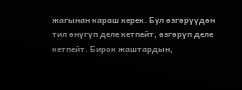жагынан караш керек. Бул өзгөрүүдөн тил өнүгүп деле кетпейт, өзгөрүп деле кетпейт. Бирок жаштардын,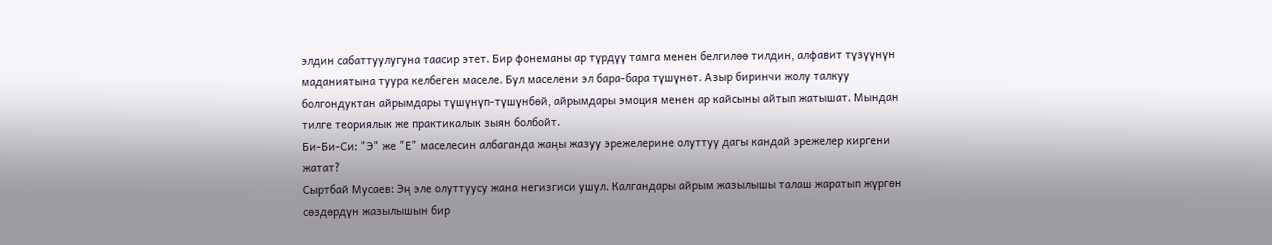элдин сабаттуулугуна таасир этет. Бир фонеманы ар түрдүү тамга менен белгилөө тилдин, алфавит түзүүнүн маданиятына туура келбеген маселе. Бул маселени эл бара-бара түшүнөт. Азыр биринчи жолу талкуу болгондуктан айрымдары түшүнүп-түшүнбөй, айрымдары эмоция менен ар кайсыны айтып жатышат. Мындан тилге теориялык же практикалык зыян болбойт.
Би-Би-Си: "Э" же "Е" маселесин албаганда жаңы жазуу эрежелерине олуттуу дагы кандай эрежелер киргени жатат?
Сыртбай Мусаев: Эң эле олуттуусу жана негизгиси ушул. Калгандары айрым жазылышы талаш жаратып жүргөн сөздөрдүн жазылышын бир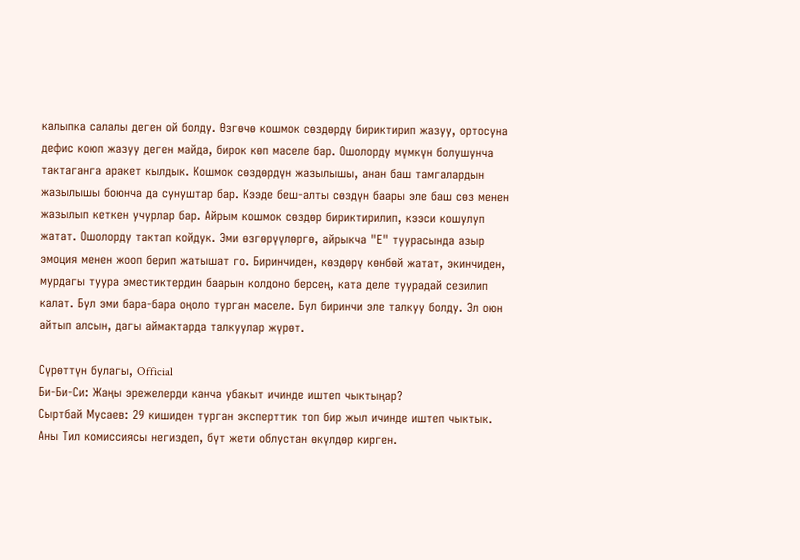калыпка салалы деген ой болду. Өзгөчө кошмок сөздөрдү бириктирип жазуу, ортосуна дефис коюп жазуу деген майда, бирок көп маселе бар. Ошолорду мүмкүн болушунча тактаганга аракет кылдык. Кошмок сөздөрдүн жазылышы, анан баш тамгалардын жазылышы боюнча да сунуштар бар. Кээде беш-алты сөздүн баары эле баш сөз менен жазылып кеткен учурлар бар. Айрым кошмок сөздөр бириктирилип, кээси кошулуп жатат. Ошолорду тактап койдук. Эми өзгөрүүлөргө, айрыкча "Е" туурасында азыр эмоция менен жооп берип жатышат го. Биринчиден, көздөрү көнбөй жатат, экинчиден, мурдагы туура эместиктердин баарын колдоно берсең, ката деле туурадай сезилип калат. Бул эми бара-бара оңоло турган маселе. Бул биринчи эле талкуу болду. Эл оюн айтып алсын, дагы аймактарда талкуулар жүрөт.

Сүрөттүн булагы, Official
Би-Би-Си: Жаңы эрежелерди канча убакыт ичинде иштеп чыктыңар?
Сыртбай Мусаев: 29 кишиден турган эксперттик топ бир жыл ичинде иштеп чыктык. Аны Тил комиссиясы негиздеп, бүт жети облустан өкүлдөр кирген.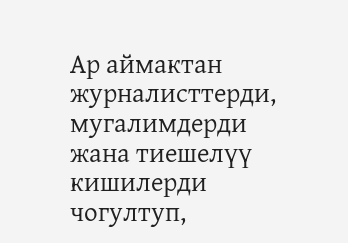Ар аймактан журналисттерди, мугалимдерди жана тиешелүү кишилерди чогултуп,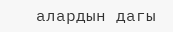алардын дагы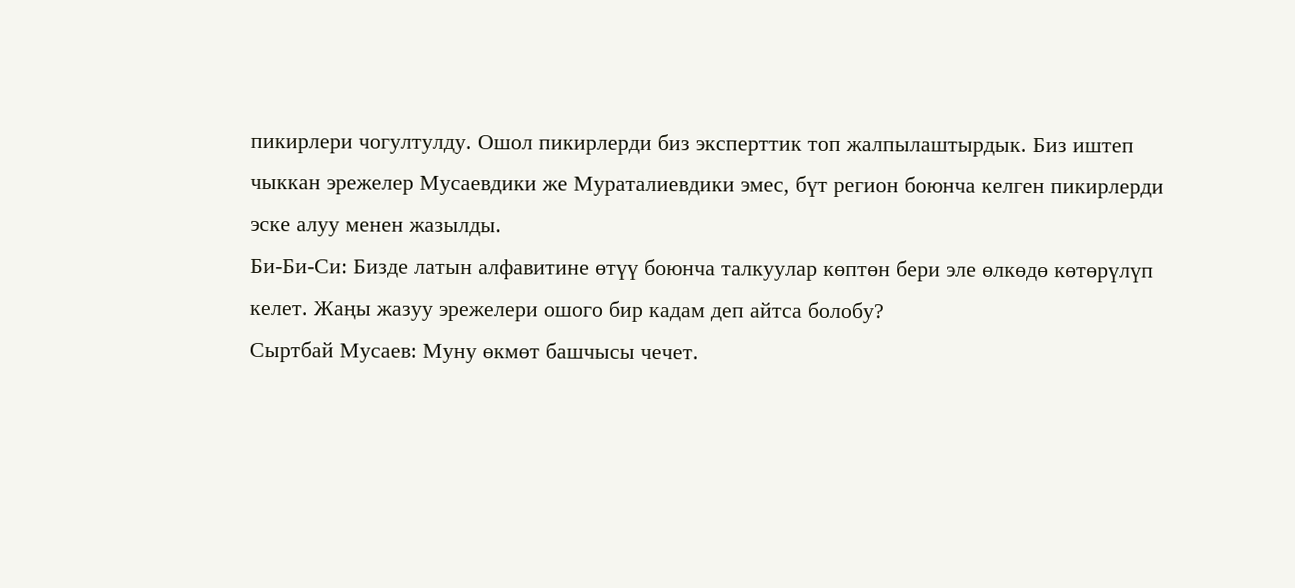пикирлери чогултулду. Ошол пикирлерди биз эксперттик топ жалпылаштырдык. Биз иштеп чыккан эрежелер Мусаевдики же Мураталиевдики эмес, бүт регион боюнча келген пикирлерди эске алуу менен жазылды.
Би-Би-Си: Бизде латын алфавитине өтүү боюнча талкуулар көптөн бери эле өлкөдө көтөрүлүп келет. Жаңы жазуу эрежелери ошого бир кадам деп айтса болобу?
Сыртбай Мусаев: Муну өкмөт башчысы чечет.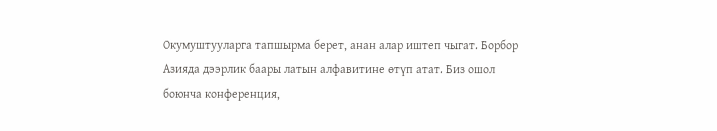Окумуштууларга тапшырма берет, анан алар иштеп чыгат. Борбор Азияда дээрлик баары латын алфавитине өтүп атат. Биз ошол боюнча конференция,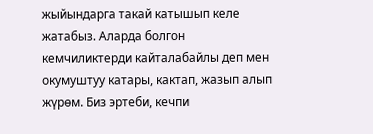жыйындарга такай катышып келе жатабыз. Аларда болгон кемчиликтерди кайталабайлы деп мен окумуштуу катары, кактап, жазып алып жүрөм. Биз эртеби, кечпи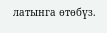латынга өтөбүз.